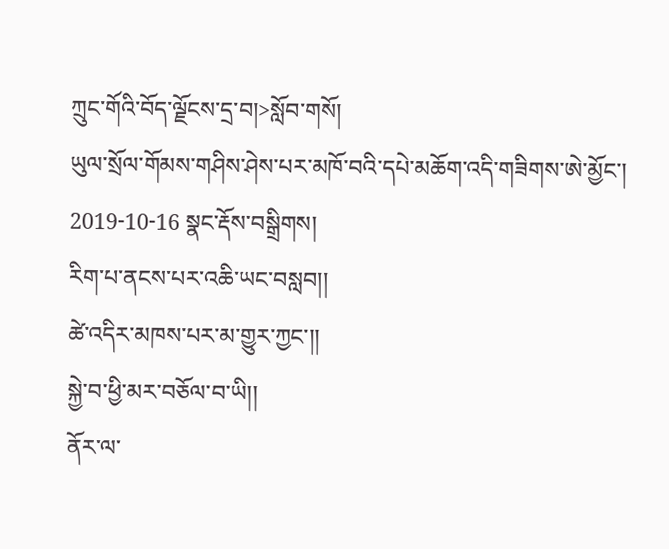ཀྲུང་གོའི་བོད་ལྗོངས་དྲ་བ།>སློབ་གསོ།
ཡུལ་སྲོལ་གོམས་གཤིས་ཤེས་པར་མཁོ་བའི་དཔེ་མཆོག་འདི་གཟིགས་ཨེ་མྱོང་།
2019-10-16 སྣང་རྡོས་བསྒྲིགས།
རིག་པ་ནངས་པར་འཆི་ཡང་བསླབ།།
ཚེ་འདིར་མཁས་པར་མ་གྱུར་ཀྱང་།།
སྐྱེ་བ་ཕྱི་མར་བཅོལ་བ་ཡི།།
ནོར་ལ་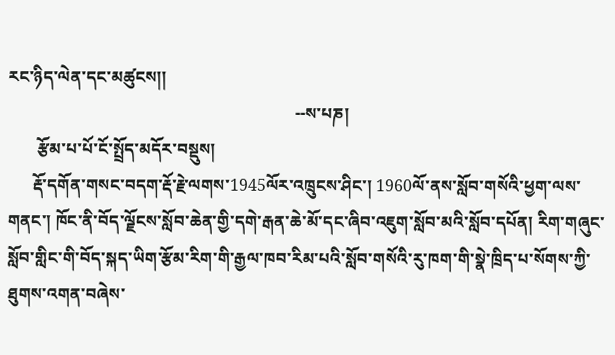རང་ཉིད་ལེན་དང་མཚུངས།།
                                                                     --ས་པཎ།
       རྩོམ་པ་པོ་ངོ་སྤྲོད་མདོར་བསྡུས།
      རྡོ་དགོན་གསང་བདག་རྡོ་རྗེ་ལགས་1945ལོར་འཁྲུངས་ཤིང་། 1960ལོ་ནས་སློབ་གསོའི་ཕྱག་ལས་གནང་། ཁོང་ནི་བོད་ལྗོངས་སློབ་ཆེན་གྱི་དགེ་རྒན་ཆེ་མོ་དང་ཞིབ་འཇུག་སློབ་མའི་སློབ་དཔོན། རིག་གཞུང་སློབ་གླིང་གི་བོད་སྐད་ཡིག་རྩོམ་རིག་གི་རྒྱལ་ཁབ་རིམ་པའི་སློབ་གསོའི་རུ་ཁག་གི་སྣེ་ཁྲིད་པ་སོགས་ཀྱི་ཐུགས་འགན་བཞེས་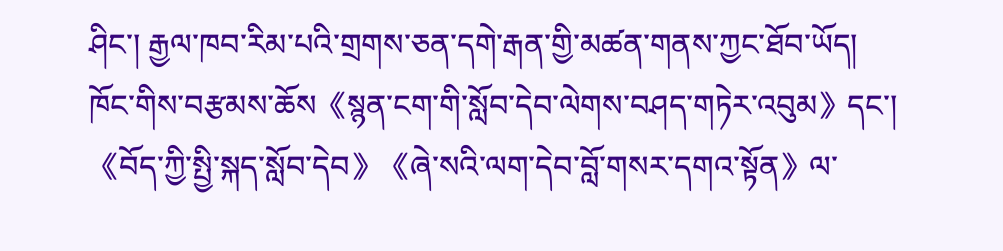ཤིང་། རྒྱལ་ཁབ་རིམ་པའི་གྲགས་ཅན་དགེ་རྒན་གྱི་མཚན་གནས་ཀྱང་ཐོབ་ཡོད། ཁོང་གིས་བརྩམས་ཆོས《སྙན་ངག་གི་སློབ་དེབ་ལེགས་བཤད་གཏེར་འབུམ》དང་། 《བོད་ཀྱི་སྤྱི་སྐད་སློབ་དེབ》《ཞེ་སའི་ལག་དེབ་བློ་གསར་དགའ་སྟོན》ལ་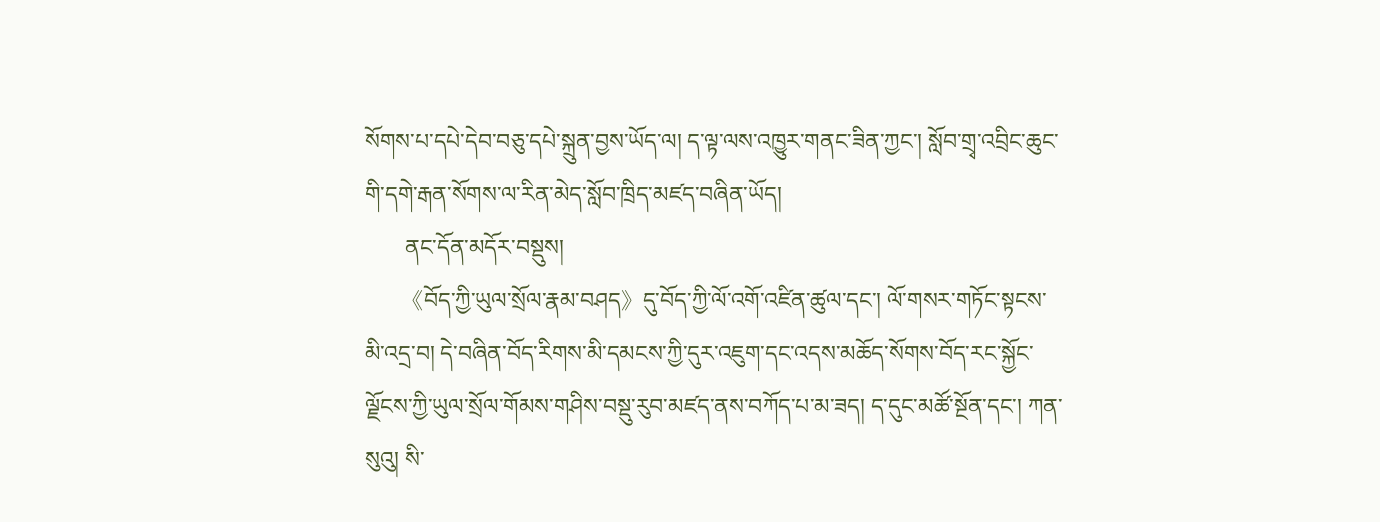སོགས་པ་དཔེ་དེབ་བཅུ་དཔེ་སྐྲུན་བྱས་ཡོད་ལ། ད་ལྟ་ལས་འཁྱུར་གནང་ཟིན་ཀྱང་། སློབ་གྲྭ་འབྲིང་ཆུང་གི་དགེ་རྒན་སོགས་ལ་རིན་མེད་སློབ་ཁྲིད་མཛད་བཞིན་ཡོད།
       ནང་དོན་མདོར་བསྡུས།
      《བོད་ཀྱི་ཡུལ་སྲོལ་རྣམ་བཤད》དུ་བོད་ཀྱི་ལོ་འགོ་འཛིན་ཚུལ་དང་། ལོ་གསར་གཏོང་སྟངས་མི་འདྲ་བ། དེ་བཞིན་བོད་རིགས་མི་དམངས་ཀྱི་དུར་འཇུག་དང་འདས་མཆོད་སོགས་བོད་རང་སྐྱོང་ལྗོངས་ཀྱི་ཡུལ་སྲོལ་གོམས་གཤིས་བསྡུ་རུབ་མཛད་ནས་བཀོད་པ་མ་ཟད། ད་དུང་མཚོ་སྔོན་དང་། ཀན་སུའུ། སི་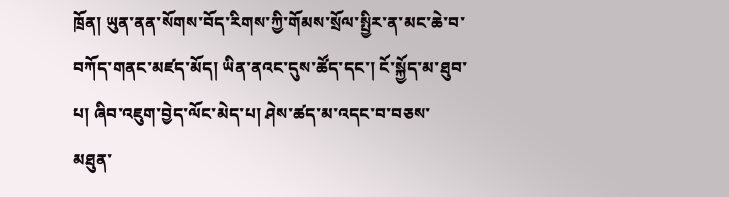ཁྲོན། ཡུན་ནན་སོགས་བོད་རིགས་ཀྱི་གོམས་སྲོལ་སྤྱིར་ན་མང་ཆེ་བ་བཀོད་གནང་མཛད་མོད། ཡིན་ནའང་དུས་ཚོད་དང་། ངོ་སྐྱོད་མ་ཐུབ་པ། ཞིབ་འཇུག་བྱེད་ལོང་མེད་པ། ཤེས་ཚད་མ་འདང་བ་བཅས་མཐུན་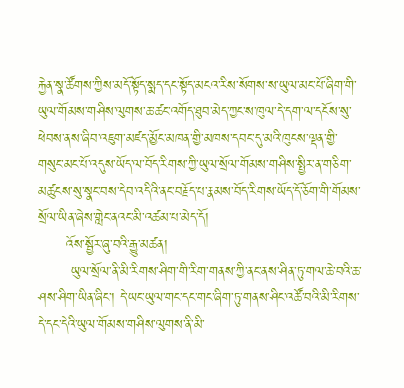རྐྱེན་སྣ་ཚོགས་ཀྱིས་མདོ་སྟོད་སྨད་དང་སྟོད་མངའ་རིས་སོགས་ས་ཡུལ་མང་པོ་ཞིག་གི་ཡུལ་གོམས་གཤིས་ལུགས་ཆ་ཚང་འགོད་ཐུབ་མེད་ཀྱང་ས་ཁུལ་དེ་དག་ལ་དངོས་སུ་ཕེབས་ནས་ཞིབ་འཇུག་མཛད་མྱོང་མཁན་གྱི་མཁས་དབང་དུ་མའི་ཁུངས་ལྡན་གྱི་གསུང་མང་པོ་འདུས་ཡོད་ལ་བོད་རིགས་ཀྱི་ཡུལ་སྲོལ་གོམས་གཤིས་སྤྱིར་ན་གཅིག་མཚུངས་སུ་སྣང་བས་དེབ་འདིའི་ནང་བརྗོད་པ་རྣམས་བོད་རིགས་ཡོད་དོ་ཅོག་གི་གོམས་སྲོལ་ཡིན་ཞེས་གླེང་ནའང་མི་འཚམ་པ་མེད་དོ།
      འོས་སྦྱོར་ཞུ་བའི་རྒྱུ་མཚན།
       ཡུལ་སྲོལ་ནི་མི་རིགས་ཤིག་གི་རིག་གནས་ཀྱི་ནང་ནས་ཤིན་ཏུ་གལ་ཆེ་བའི་ཆ་ཤས་ཤིག་ཡིན་ཞིང་། དེ་ཡང་ཡུལ་གང་དང་གང་ཞིག་ཏུ་གནས་ཤིང་འཚོ་བའི་མི་རིགས་དེ་དང་དེའི་ཡུལ་གོམས་གཤིས་ལུགས་ནི་མི་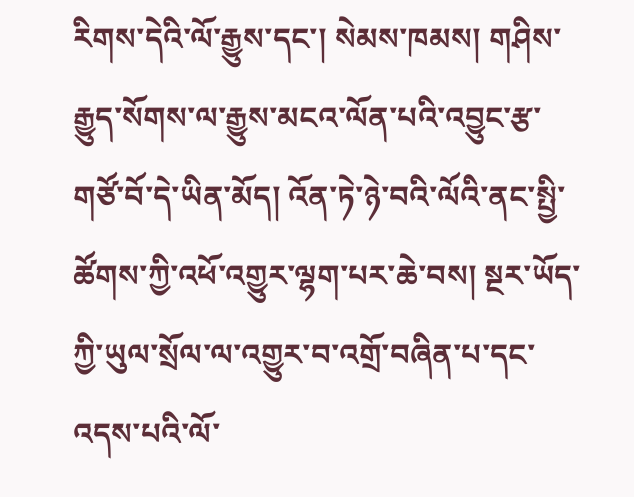རིགས་དེའི་ལོ་རྒྱུས་དང་། སེམས་ཁམས། གཤིས་རྒྱུད་སོགས་ལ་རྒྱུས་མངའ་ལོན་པའི་འབྱུང་རྩ་གཙོ་བོ་དེ་ཡིན་མོད། འོན་ཏེ་ཉེ་བའི་ལོའི་ནང་སྤྱི་ཚོགས་ཀྱི་འཕོ་འགྱུར་ལྷག་པར་ཆེ་བས། སྔར་ཡོད་ཀྱི་ཡུལ་སྲོལ་ལ་འགྱུར་བ་འགྲོ་བཞིན་པ་དང་འདས་པའི་ལོ་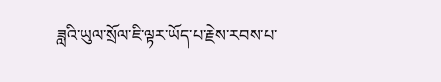ཟླའི་ཡུལ་སྲོལ་ཇི་ལྟར་ཡོད་པ་རྗེས་རབས་པ་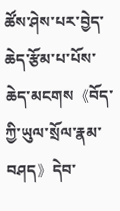ཚོས་ཤེས་པར་བྱེད་ཆེད་རྩོམ་པ་པོས་ཆེད་མངགས《བོད་ཀྱི་ཡུལ་སྲོལ་རྣམ་བཤད》དེབ་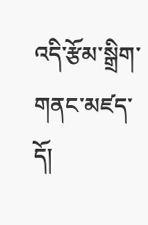འདི་རྩོམ་སྒྲིག་གནང་མཛད་དོ།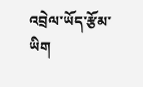འབྲེལ་ཡོད་རྩོམ་ཡིག